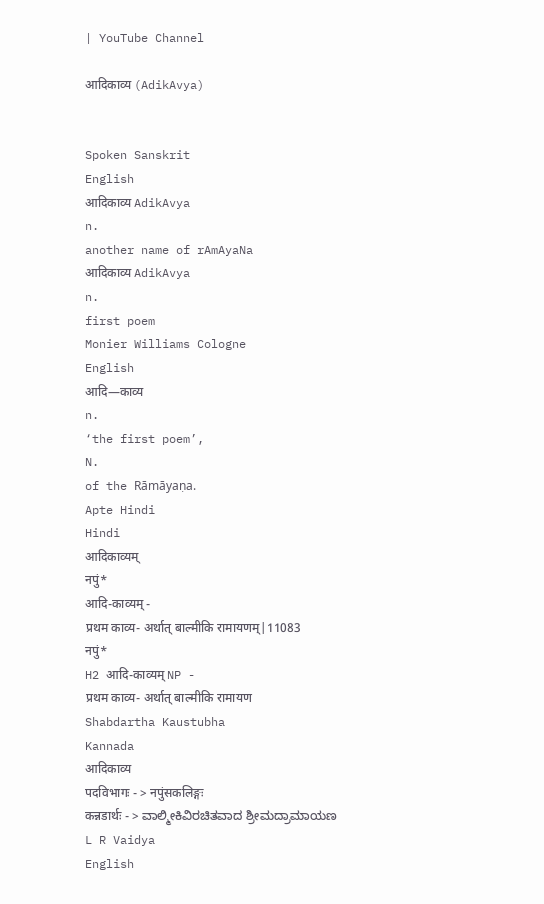| YouTube Channel

आदिकाव्य (AdikAvya)


Spoken Sanskrit
English
आदिकाव्य AdikAvya
n.
another name of rAmAyaNa
आदिकाव्य AdikAvya
n.
first poem
Monier Williams Cologne
English
आदि—काव्य
n.
‘the first poem’,
N.
of the Rāmāyaṇa.
Apte Hindi
Hindi
आदिकाव्यम्
नपुं*
आदि-काव्यम् -
प्रथम काव्य- अर्थात् बाल्मीकि रामायणम्|11083
नपुं*
H2 आदि-काव्यम् NP -
प्रथम काव्य- अर्थात् बाल्मीकि रामायण
Shabdartha Kaustubha
Kannada
आदिकाव्य
पदविभागः - > नपुंसकलिङ्गः
कन्नडार्थः - > ವಾಲ್ಮೀಕಿವಿರಚಿತವಾದ ಶ್ರೀಮದ್ರಾಮಾಯಣ
L R Vaidya
English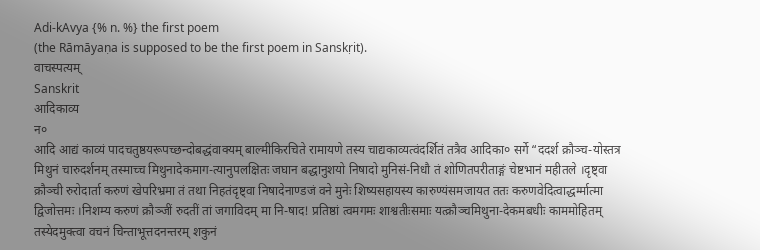Adi-kAvya {% n. %} the first poem
(the Rāmāyaṇa is supposed to be the first poem in Sanskṛit).
वाचस्पत्यम्
Sanskrit
आदिकाव्य
न०
आदि आद्यं काव्यं पादचतुष्ठयरूपच्छन्दोबद्धंवाक्यम् बाल्मीकिरचिते रामायणे तस्य चाद्यकाव्यत्वंदर्शितं तत्रैव आदिका० सर्गे “ददर्श क्रौञ्च-योस्तत्र मिथुनं चारुदर्शनम् तस्माच्च मिथुनादेकमाग-त्यानुपलक्षितः जघान बद्धानुशयो निषादो मुनिसं-निधौ तं शोणितपरीताङ्गं चेष्टभानं महीतले ।दृष्ट्वा क्रौञ्ची रुरोदार्ता करुणं खेपरिभ्रमा तं तथा निहतंदृष्ट्वा निषादेनाण्डजं वने मुनेः शिष्यसहायस्य कारुण्यंसमजायत ततः करुणवेदित्वाद्धर्म्मात्मा द्विजोत्तमः ।निशम्य करुणं क्रौञ्जीं रुदतीं तां जगाविदम् मा नि-षाद! प्रतिष्ठां त्वमगमः शाश्वतीःसमाः यत्क्रौञ्चमिथुना-देकमबधीः काममोहितम् तस्येदमुक्त्वा वचनं चिन्ताभूत्तदनन्तरम् शकुनं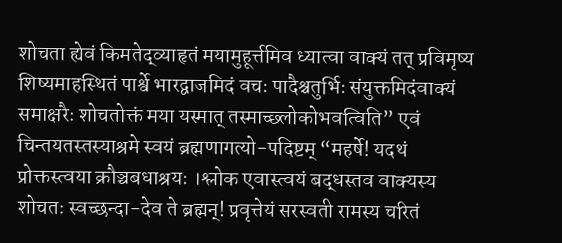शोचता ह्येवं किमतेद्व्याहृतं मयामुहूर्त्तमिव ध्यात्वा वाक्यं तत् प्रविमृष्य शिष्यमाहस्थितं पार्श्वे भारद्वाजमिदं वचः पादैश्चतुर्भिः संयुक्तमिदंवाक्यं समाक्षरैः शोचतोक्तं मया यस्मात् तस्माच्छ्लोकोभवत्विति” एवं चिन्तयतस्तस्याश्रमे स्वयं ब्रह्मणागत्यो-पदिष्टम् “महर्षे! यदथं प्रोक्तस्त्वया क्रौञ्चबधाश्रयः ।श्लोक एवास्त्वयं बद्धस्तव वाक्यस्य शोचतः स्वच्छन्दा-देव ते ब्रह्मन्! प्रवृत्तेयं सरस्वती रामस्य चरितं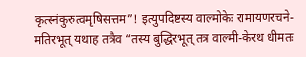कृत्स्नंकुरुत्वमृषिसत्तम”! इत्युपदिष्टस्य वाल्मोकेः रामायणरचने-मतिरभूत् यथाह तत्रैव “तस्य बुद्धिरभूत् तत्र वाल्मी-केरथ धीमतः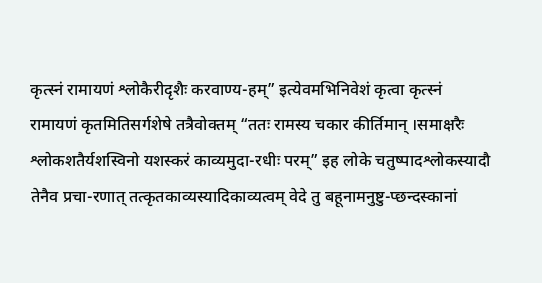कृत्स्नं रामायणं श्लोकैरीदृशैः करवाण्य-हम्” इत्येवमभिनिवेशं कृत्वा कृत्स्नं रामायणं कृतमितिसर्गशेषे तत्रैवोक्तम् “ततः रामस्य चकार कीर्तिमान् ।समाक्षरैः श्लोकशतैर्यशस्विनो यशस्करं काव्यमुदा-रधीः परम्” इह लोके चतुष्पादश्लोकस्यादौ तेनैव प्रचा-रणात् तत्कृतकाव्यस्यादिकाव्यत्वम् वेदे तु बहूनामनुष्टु-प्छन्दस्कानां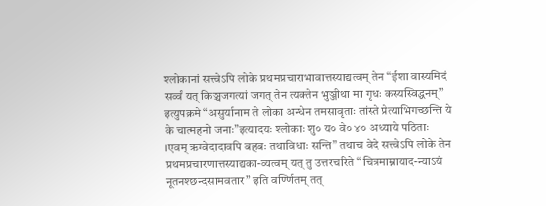श्लोकानां सत्त्वेऽपि लोके प्रथमप्रचाराभावात्तस्याद्यत्वम् तेन “ईशा वास्यमिदं सर्व्वं यत् किञ्चजगत्यां जगत् तेन त्यक्तेन भुञ्जीथा मा गृधः कस्यस्विद्धनम्” इत्युपक्रमे “असुर्यानाम ते लोका अन्धेन तमसावृताः तांस्ते प्रेत्याभिगच्छन्ति ये के चात्महनो जनाः”इत्यादयः श्लोकाः शु० य० वे० ४० अध्याये पठिताः ।एवम् ऋग्वेदादावपि बहबः तथाविधाः सन्ति” तथाच वेदे सत्त्वेऽपि लोके तेन प्रथमप्रचारणात्तस्याद्यका-व्यत्वम् यत् तु उत्तरचरिते “चित्रमाम्नायाद-न्याऽयं नूतनश्छन्दसामवतार” इति वर्ण्णितम् तत्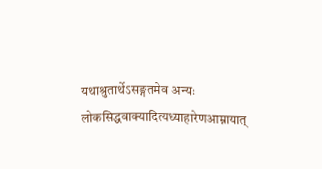यथाश्रुतार्थेऽसङ्गतमेव अन्यः लोकसिद्धवाक्यादित्यध्याहारेणआम्नायात्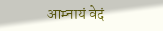आम्नायं वेदं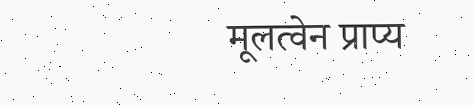मूलत्वेन प्राप्य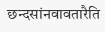छन्दसांनवावतारैति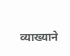व्याख्याने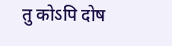तु कोऽपि दोष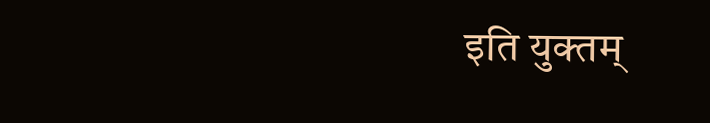इति युक्तम्